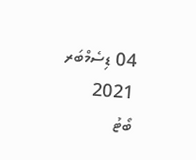04 ޑިސެމްބަރ 2021
ބޯޓު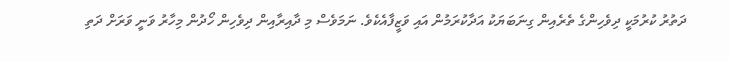ދަތުރު ކުރުމަކީ ދިވެހިންގެ ތެރެއިން ގިނަބަޔަކު އަދާކުރަމުން އައި ވަޒީފާއެކެވެ. ނަމަވެސް މި ދާއިރާއިން ދިވެހިން ހޯދުން މިހާރު ވަނީ ވަރަށް ދަތި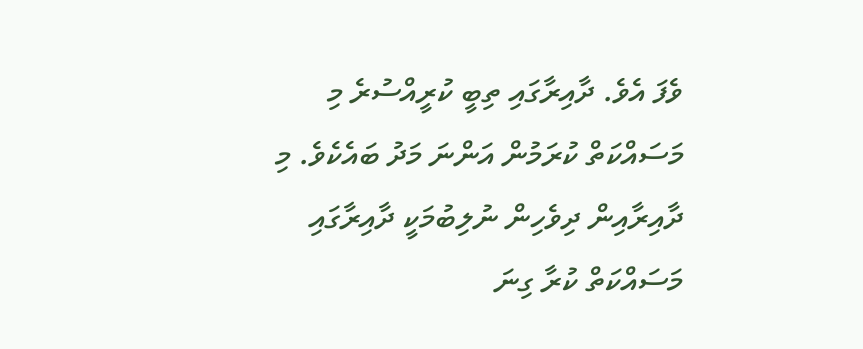ވެފަ އެވެ. ދާއިރާގައި ތިބީ ކުރީއްސުރެ މި މަސައްކަތް ކުރަމުން އަންނަ މަދު ބައެކެވެ. މި ދާއިރާއިން ދިވެހިން ނުލިބުމަކީ ދާއިރާގައި މަސައްކަތް ކުރާ ގިނަ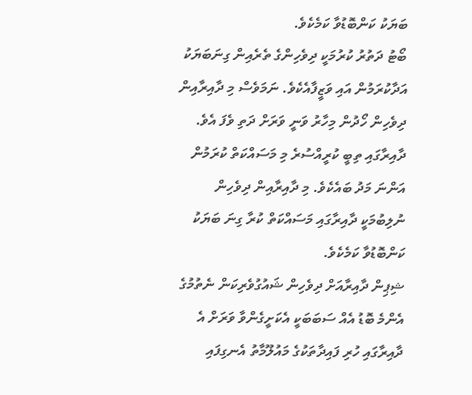ބަޔަކު ކަންބޮޑުވާ ކަމެކެވެ.
ބޯޓު ދަތުރު ކުރުމަކީ ދިވެހިންގެ ތެރެއިން ގިނަބަޔަކު އަދާކުރަމުން އައި ވަޒީފާއެކެވެ. ނަމަވެސް މި ދާއިރާއިން ދިވެހިން ހޯދުން މިހާރު ވަނީ ވަރަށް ދަތި ވެފަ އެވެ. ދާއިރާގައި ތިބީ ކުރީއްސުރެ މި މަސައްކަތް ކުރަމުން އަންނަ މަދު ބައެކެވެ. މި ދާއިރާއިން ދިވެހިން ނުލިބުމަކީ ދާއިރާގައި މަސައްކަތް ކުރާ ގިނަ ބަޔަކު ކަންބޮޑުވާ ކަމެކެވެ.
ޝިޕިން ދާއިރާއަށް ދިވެހިން ޝައުގުވެރިކަން ނެތުމުގެ އެންމެ ބޮޑު އެއް ސަބަބަކީ އެކަށީގެންވާ ވަރަށް އެ ދާއިރާގައި ހުރި ފައިދާތަކުގެ މައުލޫމާތު އެނގިފައި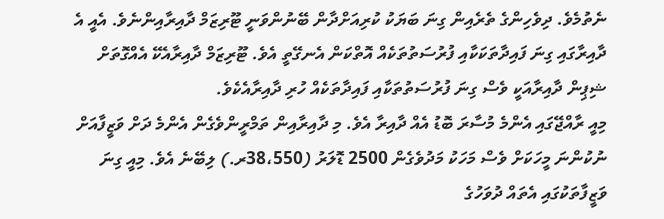ނެތުމެވެ. ދިވެހިންގެ ތެރެއިން ގިނަ ބަޔަކު ކުރިއަށްދާން ބޭނުންވަނީ ޓޫރިޒަމް ދާއިރާއިންނެވެ. އެއީ އެ ދާއިރާގައި ގިނަ ފައިދާތަކަކާއި ފުރުސަތުތަކެއް އޮތްކަން އެނގޭތީ އެވެ. ޓޫރިޒަމް ދާއިރާއެކޭ އެއްގޮތަށް ޝިޕިން ދާއިރާއަކީ ވެސް ގިނަ ފުރުސަތުތަކާއި ފައިދާތަކެއް ހުރި ދާއިރާއެކެވެ.
މިއީ ރާއްޖޭގައި އެންމެ މުސާރަ ބޮޑު އެއް ދާއިރާ އެވެ. މި ދާއިރާއިން ތަމްރީންވެގެން އެންމެ ދަށް ވަޒީފާއަށް ނުކުންނަ މީހަކަށް ވެސް މަހަކު މަދުވެގެން 2500 ޑޮލަރު (38،550ރ.) ލިބޭނެ އެވެ. މިއީ ގިނަ ވަޒީފާތަކުގައި އެތައް ދުވަހުގެ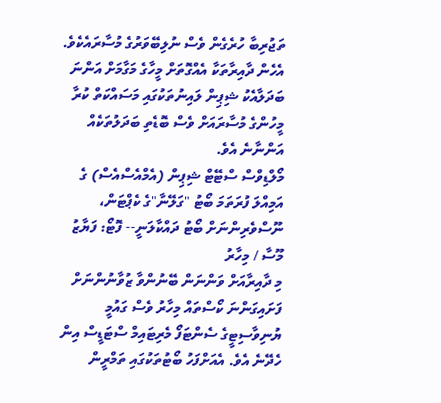ތަޖުރިބާ ހުރެގެން ވެސް ނުލިބޭވަރުގެ މުސާރައެކެވެ. އެހެން ދާއިރާތަކާ އެއްގޮތަށް މީހާގެ މަގާމަށް އަންނަ ބަދަލާއެކު ޝިޕިން ލައިނުތަކުގައި މަސައްކަތް ކުރާ މީހުންގެ މުސާރައަށް ވެސް ބޮޑެތި ބަދަލުތަކެއް އަންނާނެ އެވެ.
މޯލްޑިވްސް ސްޓޭޓް ޝިޕިން (އެމްއެސްއެސް) ގެ އަމިއްލަ ފުރަތަމަ ބޯޓު "ގަލޭނާ"ގެ ކެޕްޓަން، ނޫސްވެރިންނަށް ބޯޓު ދައްކާލަނީ-- ފޮޓޯ: ފަޔާޒު މޫސާ / މިހާރު
މި ދާއިރާއަށް ވަންނަން ބޭނުންވާ ޒުވާނުންނަށް ފަށައިގަންނަ ކޯސްތައް މިހާރު ވެސް ގައުމީ ޔުނިވާސިޓީގެ ސެންޓަފޯ މެރިޓައިމް ސްޓަޑީސް އިން ހެދޭނެ އެވެ. އެއަށްފަހު ބޯޓުތަކުގައި ތަމްރީން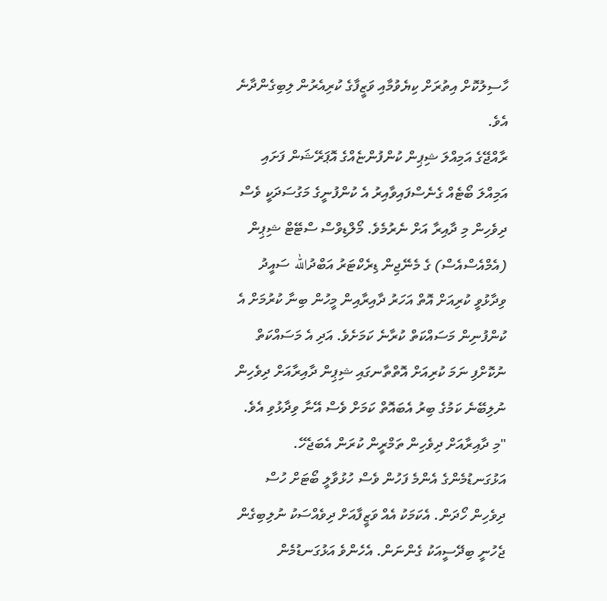ހާސިލުކޮށް އިތުރަށް ކިޔެވުމާއި ވަޒީފާގެ ކުރިއެރުން ލިބިގެންދާނެ އެވެ.
ރާއްޖޭގެ އަމިއްލަ ޝިޕިން ކުންފުންޏެއްގެ އޮޕަރޭޝަން ފަށައި އަމިއްލަ ބޯޓެއް ގެނެސްފައިވާއިރު އެ ކުންފުނީގެ މަގުސަދަކީ ވެސް ދިވެހިން މި ދާއިރާ އަށް ނެރުމެވެ. މޯލްޑިވްސް ސްޓޭޓް ޝިޕިން (އެމްއެސްއެސް) ގެ މެނޭޖިން ޑިރެކްޓަރު އަބްދުالله ސައީދު ވިދާޅުވީ ކުރިއަށް އޮތް އަހަރު ދާއިރާއިން މީހުން ބިނާ ކުރުމަށް އެ ކުންފުނިން މަސައްކަތް ކުރާނެ ކަމަށެވެ. އަދި އެ މަސައްކަތް ނުކޮށްފި ނަމަ ކުރިއަށް އޮތްތާނގައި ޝިޕިން ދާއިރާއަށް ދިވެހިން ނުލިބޭނެ ކަމުގެ ބިރު އެބައޮތް ކަމަށް ވެސް އޭނާ ވިދާޅުވި އެވެ.
"މި ދާއިރާއަށް ދިވެހިން ތަމްރީން ކުރަން އެބަޖެހޭ. އަޅުގަނޑުމެންގެ އެންމެ ފަހުން ވެސް ހުޅުވާލީ ބޯޓަށް ހުސް ދިވެހިން ހޯދަން. އެކަމަކު އެއް ވަޒީފާއަށް ދިވެއްސަކު ނުލިބިގެން ޖެހުނީ ބިދޭސީއަކު ގެންނަން. އެހެންވެ އަޅުގަނޑުމެން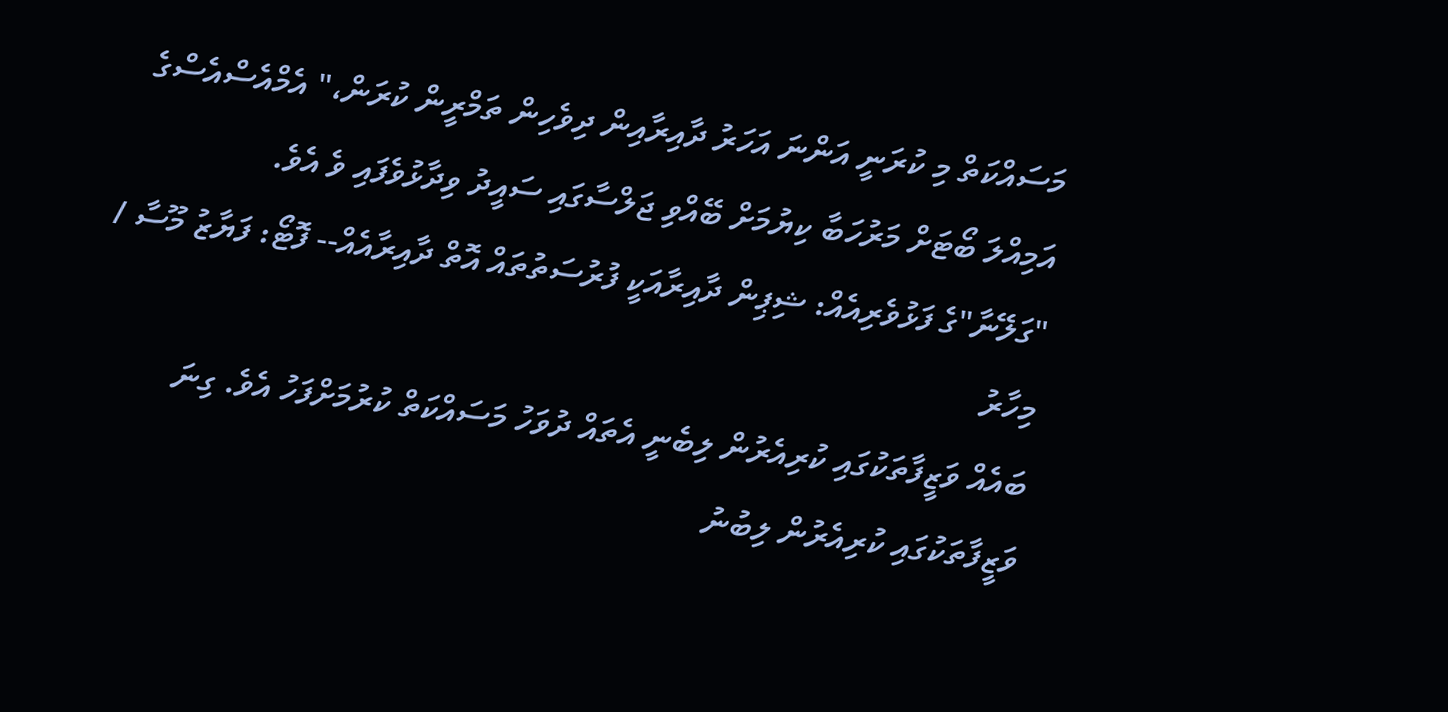މަސައްކަތް މި ކުރަނީ އަންނަ އަހަރު ދާއިރާއިން ދިވެހިން ތަމްރީން ކުރަން،" އެމްއެސްއެސްގެ އަމިއްލަ ބޯޓަށް މަރުހަބާ ކިޔުމަށް ބޭއްވި ޖަލްސާގައި ސައީދު ވިދާޅުވެފައި ވެ އެވެ.
"ގަލޭނާ"ގެ ފަޅުވެރިއެއް: ޝިޕިން ދާއިރާއަކީ ފުރުސަތުތައް އޮތް ދާއިރާއެއް-- ފޮޓޯ: ފަޔާޒު މޫސާ / މިހާރު
ބައެއް ވަޒީފާތަކުގައި ކުރިއެރުން ލިބެނީ އެތައް ދުވަހު މަސައްކަތް ކުރުމަށްފަހު އެވެ. ގިނަ ވަޒީފާތަކުގައި ކުރިއެރުން ލިބުނު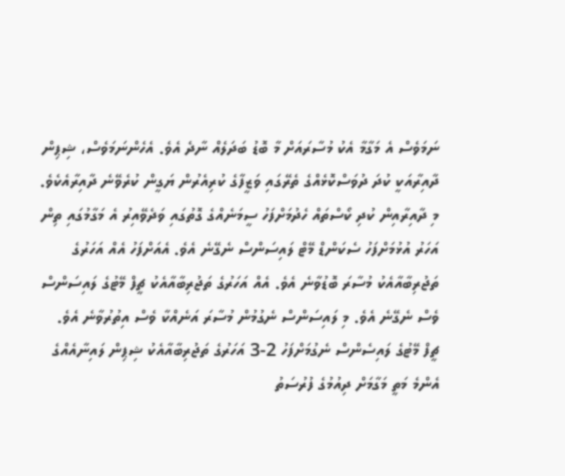ނަމަވެސް އެ މަގާމާ އެކު މުސާރައަށް މާ ބޮޑު ބަދަލެއް ނާދެ އެވެ. އެހެންނަމަވެސް، ޝިޕިން ދާއިރާއަކީ ކުދަ ދުވަސްކޮޅެއްގެ ތެރޭގައި ވަޒީފާގެ ކުރިއެރުން ޔަގީން ކުރެވޭނެ ދާއިރާއެކެވެ.
މި ދާއިރާއިން ކުދި ކޯސްތައް ހެދުމަށްފަހު ސީމަނެއްގެ ގޮތުގައި ވަދެވޭއިރު އެ މަގާމުގައި ތިން އަހަރު އުޅުމަށްފަހު ސެކަންޑް މޭޓް ލައިސަންސް ނެގޭނެ އެވެ. އެއަށްފަހު އެއް އަހަރުގެ ތަޖުރިބާއާއެކު މުސާރަ ބޮޑުވާނެ އެވެ. އެއް އަހަރުގެ ތަޖުރިބާއާއެކު ޗީފް މޭޓުގެ ލައިސަންސް ވެސް ނެގޭނެ އެވެ. މި ލައިސަންސް ނެގުމުން މުސާރަ އަނެއްކާ ވެސް އިތުރުވާނެ އެވެ.
ޗީފް މޭޓުގެ ލައިސެންސް ނެގުމަށްފަހު 2-3 އަހަރުގެ ތަޖުރިބާއާއެކު ޝިޕިން ލައިނާއެއްގެ އެންމެ މަތީ މަގާމަށް ދިއުމުގެ ފުރުސަތު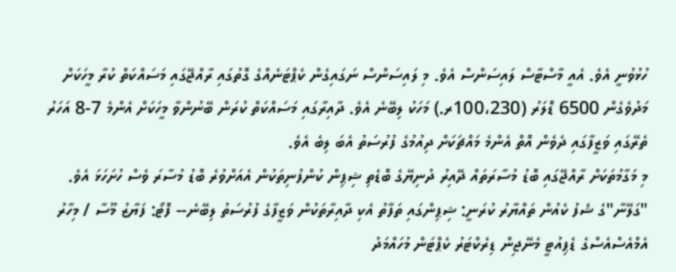ހުޅުވުނީ އެވެ. އެއީ މާސްޓާސް ލައިސަންސް އެވެ. މި ލައިސަންސް ނަގައިގެން ކެޕްޓަނެއްގެ ގޮތުގައި ރާއްޖޭގައި މަސައްކަތް ކުރާ މީހަކަށް މަދުވެގެން 6500 ޑޮލަރު (100،230ރ.) މަހަކު ލިބޭނެ އެވެ. ދާއިރާގައި މަސައްކަތް ކުރަން ބޭނުންވާ މީހަކަށް އެންމެ 7-8 އަހަރު ތެރޭގައި ވަޒީފާގައި ދެވެން އޮތް އެންމެ މައްޗަކަށް ދިއުމުގެ ފުރުސަތު އެބަ ލިބެ އެވެ.
މި މަގާމުތަކަށް ރާއްޖޭގައި ބޮޑު މުސާރަތައް ދޭއިރު ދުނިޔޭގެ ބޮޑެތި ޝިޕިން ކުންފުނިތަކުން އެއަށްވުރެ ބޮޑު މުސާރަ ވެސް ހުށަހަޅަ އެވެ.
"ގަލޭނާ"ގެ ޝެފު ކެއުން ތައްޔާރު ކުރަނީ: ޝިޕިންގައި ތަފާތު އެކި ދާއިރާތަކުން ވަޒީފާގެ ފުރުސަތު ލިބޭނެ-- ފޮޓޯ: ފަޔާޒު މޫސާ / މިހާރު
އެމްއެސްއެސްގެ ޑެޕިއުޓީ މެނޭޖިން ޑިރެކްޓަރު ކެޕްޓަން މުހައްމަދު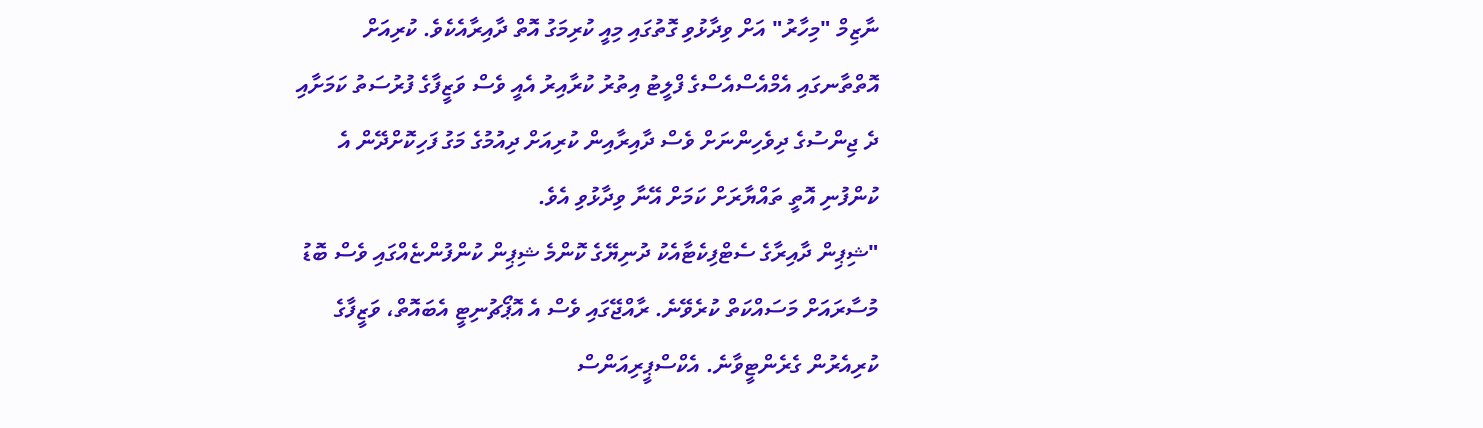ނާޒިމް "މިހާރު" އަށް ވިދާޅުވި ގޮތުގައި މިއީ ކުރިމަގު އޮތް ދާއިރާއެކެވެ. ކުރިއަށް އޮތްތާނގައި އެމްއެސްއެސްގެ ފްލީޓު އިތުރު ކުރާއިރު އެއީ ވެސް ވަޒީފާގެ ފުރުސަތު ކަމަށާއި ދެ ޖިންސުގެ ދިވެހިންނަށް ވެސް ދާއިރާއިން ކުރިއަށް ދިއުމުގެ މަގު ފަހިކޮށްދޭން އެ ކުންފުނި އޮތީ ތައްޔާރަށް ކަމަށް އޭނާ ވިދާޅުވި އެވެ.
"ޝިޕިން ދާއިރާގެ ސެޓްފިކެޓާއެކު ދުނިޔޭގެ ކޮންމެ ޝިޕިން ކުންފުންޏެއްގައި ވެސް ބޮޑު މުސާރައަށް މަސައްކަތް ކުރެވޭނެ. ރާއްޖޭގައި ވެސް އެ އޮޕޯޗުނިޓީ އެބައޮތް، ވަޒީފާގެ ކުރިއެރުން ގެރެންޓީވާނެ. އެކްސްޕީރިއަންސް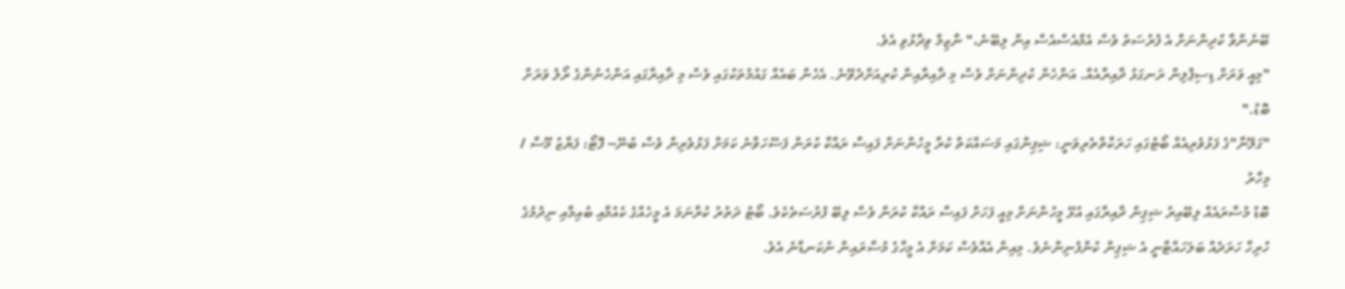ބޭނުންވާ ކުދިންނަށް އެ ފުރުސަތު ވެސް އެމްއެސްއެސް އިން ލިބޭނެ،" ނާޒިމް ވިދާޅުވި އެވެ.
"މިއީ ވަރަށް ޑިސިޕްލިން ރަނގަޅު ދާއިރާއެއް. އަންހެން ކުދިންނަށް ވެސް މި ދާއިރާއިން ކުރިއަށްދެވޭނެ. އެހެން ބައެއް ގައުމުތަކުގައި ވެސް މި ދާއިރާގައި އަންހެނުންގެ ރޯލު ވަރަށް ބޮޑު."
"ގަލޭނާ"ގެ ފަޅުވެރިއެއް ބޯޓުގައި ހަރަކާތްތެރިވަނީ: ޝިޕިންގައި މަސައްކަތް ކުރާ މީހުންނަށް ފައިސާ ރައްކާ ކުރަން ފަސޭހަވާނެ ކަމަށް ފަޅުވެރިން ވެސް ބުނޭ-- ފޮޓޯ: ފަޔާޒު މޫސާ / މިހާރު
ބޮޑު މުސާރައެއް ލިބޭއިރު ޝިޕިން ދާއިރާގައި އުޅޭ މީހުންނަށް މިއީ ފަހަށް ފައިސާ ރައްކާ ކުރަން ވެސް ލިބޭ ފުރުސަތެކެވެ. ބޯޓު ދަތުރު ކުރާނަމަ އެ މީހެއްގެ ކެއުމާއި ބުއިމާއި ނިދުމުގެ ހުރިހާ ހަރަދެއް ބަލަހައްޓާނީ އެ ޝިޕިން ކުންފުނިންނެވެ. މިއިން އެއްވެސް ކަމަށް އެ މީހާގެ މުސާރައިން ނުކަނޑާނެ އެވެ.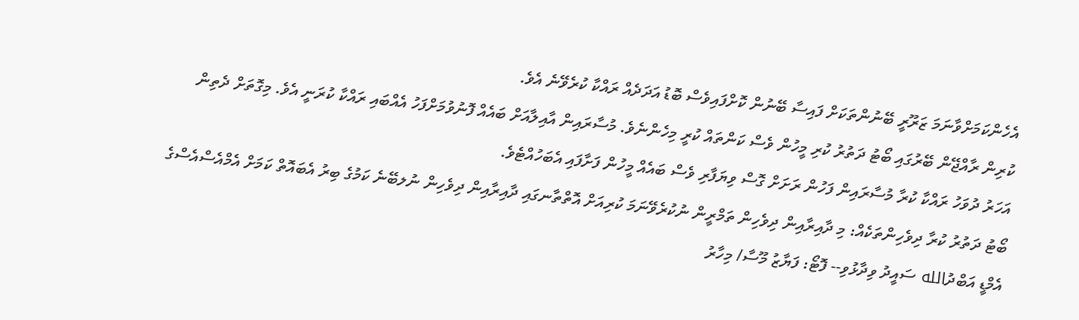އެހެންކަމަށްވާނަމަ ޒަރޫރީ ބޭނުންތަކަށް ފައިސާ ބޭނުން ކޮށްފައިވެސް ބޮޑު އަދަދެއް ރައްކާ ކުރެވޭނެ އެވެ.
ކުރިން ރާއްޖޭން ބޭރުގައި ބޯޓު ދަތުރު ކުރި މީހުން ވެސް ކަންތައް ކުރީ މިހެންނެވެ. މުސާރައިން އާއިލާއަށް ބައެއް ފޮނުވުމަށްފަހު އެއްބައި ރައްކާ ކުރަނީ އެވެ. މިގޮތަށް ދެތިން އަހަރު ދުވަހު ރައްކާ ކުރާ މުސާރައިން ފަހުން ރަށަށް ގޮސް ވިޔަފާރި ވެސް ބައެއް މީހުން ފަށާފައި އެބަހުއްޓެވެ.
ބޯޓު ދަތުރު ކުރާ ދިވެހިންތަކެއް: މި ދާއިރާއިން ދިވެހިން ތަމްރީން ނުކުރެވޭނަމަ ކުރިއަށް އޮތްތާނގައި ދާއިރާއިން ދިވެހިން ނުލބޭނެ ކަމުގެ ބިރު އެބައޮތް ކަމަށް އެމްއެސްއެސްގެ އެމްޑީ އަބްދުالله ސައީދު ވިދާޅުވި-- ފޮޓޯ: ފަޔާޒު މޫސާ/ މިހާރު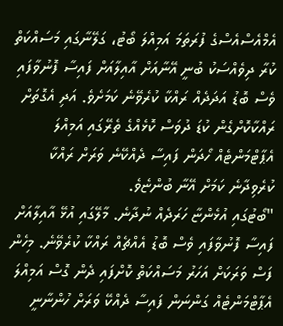އެމްއެސްއެސްގެ ފުރަތަމަ އަމިއްލަ ބޯޓު، ގަލޭނާގައި މަސައްކަތް ކުރާ ދިވެއްސަކު ބުނީ އޭނާއަށް އާއިލާއަށް ފައިސާ ފޮނުވާފައި ވެސް ބޮޑު އަދަދެއް ރައްކާ ކުރެވޭނެ ކަމަށެވެ. އަދި އެގޮތަށް ރައްކާކޮށްގެން ކުޑަ ދުވަސް ކޮޅެއްގެ ތެރޭގައި އަމިއްލަ އެޕާޓްމަންޓެއް ހޯދަން ފައިސާ ދެއްކޭނެ ވަރަށް ރައްކާ ކުރެވިދާނެ ކަމަށް އޭނާ ބުންޏެވެ.
"ބޯޓުގައި އުޅެންޏާ ހަރަދެއް ނުދާނެ. މާލޭގައި އުޅޭ އާއިލާއަށް ފައިސާ ފޮނުވާފައި ވެސް ބޮޑު އެއްޗެއް ރައްކާ ކުރެވޭނެ. މިހެން ފަސް ވަރަކަށް އަހަރު މަސައްކަތް ކޮށްފައި ދެން ގޮސް އަމިއްލަ އެޕާޓްމަންޓެއް ގަންނަން ފައިސާ ދެއްކޭ ވަރަށް ހުންނާނީ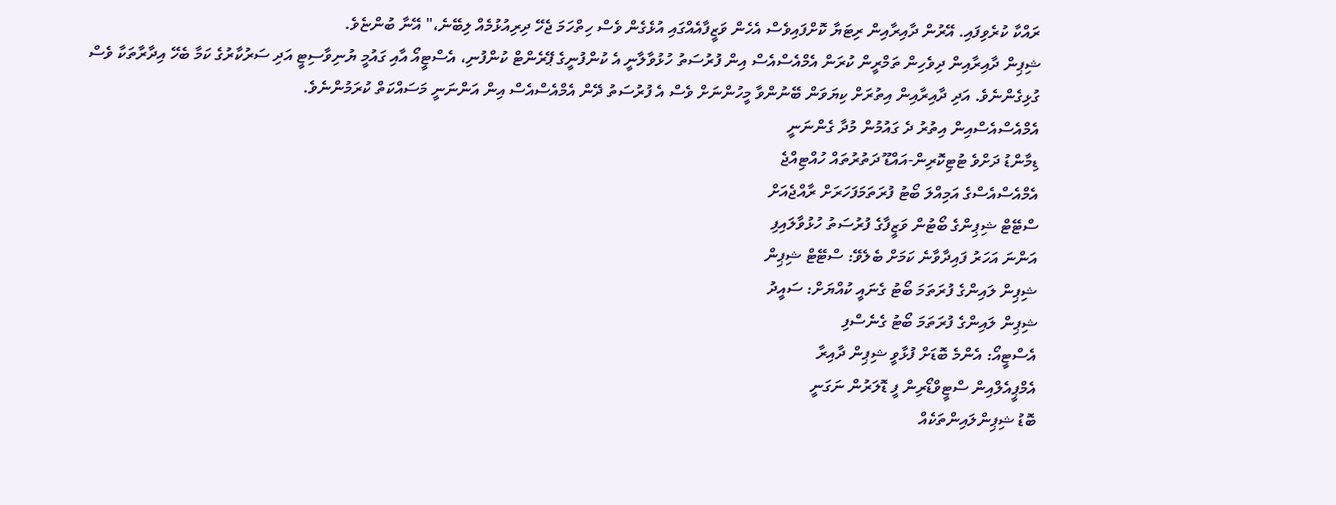ރައްކާ ކުރެވިފައި. އޭރުން ދާއިރާއިން ރިޓަޔާ ކޮށްފައިވެސް އެހެން ވަޒީފާއެއްގައި އުޅެގެން ވެސް ހިތްހަމަ ޖެހޭ ދިރިއުޅުމެއް ލިބޭނެ،" އޭނާ ބުންޏެވެ.
ޝިޕިން ދާއިރާއިން ދިވެހިން ތަމްރީން ކުރަން އެމްއެސްއެސް އިން ފުރުސަތު ހުޅުވާލާނީ އެ ކުންފުނީގެ ޕޭރެންޓް ކުންފުނި، އެސްޓީއޯ އާއި ގައުމީ ޔުނިވާސިޓީ އަދި ސަރުކާރުގެ ކަމާ ބެހޭ އިދާރާތަކާ ވެސް ގުޅިގެންނެވެ. އަދި ދާއިރާއިން އިތުރަށް ކިޔަވަން ބޭނުންވާ މީހުންނަށް ވެސް އެ ފުރުސަތު ދޭން އެމްއެސްއެސް އިން އަންނަނީ މަސައްކަތް ކުރަމުންނެވެ.
އެމްއެސްއެސްއިން އިތުރު ދެ ގައުމުން މުދާ ގެންނަނީ
ޑިމާންޑު ދަށްވެ ޓުޓިކޮރިން-އައްޑޫ ދަތުރުތައް ހުއްޓިއްޖެ
އެމްއެސްއެސްގެ އަމިއްލަ ބޯޓު ފުރަތަމަފަހަރަށް ރާއްޖެއަށް
ސްޓޭޓް ޝިޕިންގެ ބޯޓުން ވަޒީފާގެ ފުރުސަތު ހުޅުވާލައިފި
އަންނަ އަހަރު ފައިދާވާނެ ކަމަށް ބެލެވޭ: ސްޓޭޓް ޝިޕިން
ޝިޕިން ލައިންގެ ފުރަތަމަ ބޯޓު ގެނައީ ކުއްޔަށް: ސައީދު
ޝިޕިން ލައިންގެ ފުރަތަމަ ބޯޓު ގެނެސްފި
އެސްޓީއޯ: އެންމެ ބޮޑަށް ފުޅާވީ ޝިޕިން ދާއިރާ
އެމްޕީއެލްއިން ސްޓީވްޑޯރިން ފީ ޑޮލަރުން ނަގަނީ
ބޮޑު ޝިޕިންލައިންތަކެއް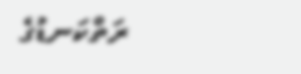ރަތްކަނޑުގެ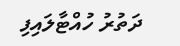ދަތުރު ހުއްޓާލައިފި